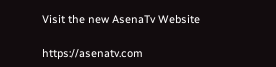Visit the new AsenaTv Website

https://asenatv.com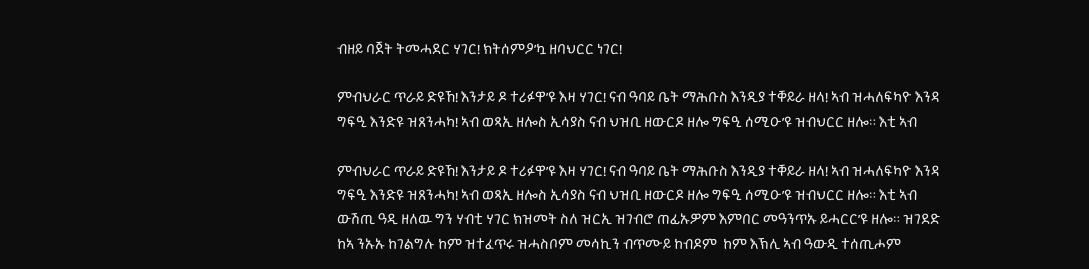ብዘይ ባጀት ትመሓደር ሃገር! ክትሰምዖ’ኳ ዘባህርር ነገር!

ምብህራር ጥራይ ድዩኸ! እንታይ ዶ ተሪፉዋ’ዩ እዛ ሃገር! ናብ ዓባይ ቤት ማሕቡስ እንዲያ ተቐይራ ዘላ! ኣብ ዝሓለፍካዮ እንዳ ግፍዒ እንድዩ ዝጸንሓካ! ኣብ ወጻኢ ዘሎስ ኢሳያስ ናብ ህዝቢ ዘውርዶ ዘሎ ግፍዒ ሰሚዑ’ዩ ዝብህርር ዘሎ። እቲ ኣብ

ምብህራር ጥራይ ድዩኸ! እንታይ ዶ ተሪፉዋ’ዩ እዛ ሃገር! ናብ ዓባይ ቤት ማሕቡስ እንዲያ ተቐይራ ዘላ! ኣብ ዝሓለፍካዮ እንዳ ግፍዒ እንድዩ ዝጸንሓካ! ኣብ ወጻኢ ዘሎስ ኢሳያስ ናብ ህዝቢ ዘውርዶ ዘሎ ግፍዒ ሰሚዑ’ዩ ዝብህርር ዘሎ። እቲ ኣብ ውሽጢ ዓዲ ዘለዉ ግን ሃብቲ ሃገር ክዝመት ስለ ዝርኢ ዝገብሮ ጠፊኡዎም እምበር መዓንጥኡ ይሓርር’ዩ ዘሎ። ዝገደድ ከኣ ንኡኡ ከገልግሉ ከም ዝተፈጥሩ ዝሓስቦም መሳኪን ብጥሙይ ከብዶም  ከም እኽሊ ኣብ ዓውዲ ተሰጢሖም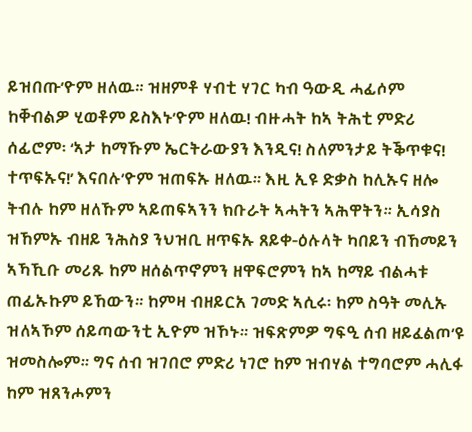ይዝበጡ’ዮም ዘለዉ። ዝዘምቶ ሃብቲ ሃገር ካብ ዓውዲ ሓፊሶም ከቐብልዎ ሂወቶም ይስእኑ’ዮም ዘለዉ! ብዙሓት ከኣ ትሕቲ ምድሪ ሰፊሮም፡ ‘ኣታ ከማኹም ኤርትራውያን እንዲና! ስለምንታይ ትቕጥቁና! ተጥፍኡና!’ እናበሉ’ዮም ዝጠፍኡ ዘለዉ። እዚ ኢዩ ድቃስ ከሊኡና ዘሎ ትብሉ ከም ዘለኹም ኣይጠፍኣንን ክቡራት ኣሓትን ኣሕዋትን። ኢሳያስ ዝኸምኡ ብዘይ ንሕስያ ንህዝቢ ዘጥፍኡ ጸይቀ-ዕሉላት ካበይን ብኸመይን ኣኻኺቡ መሪጹ ከም ዘሰልጥኖምን ዘዋፍሮምን ከኣ ከማይ ብልሓቱ ጠፊኡኩም ይኸውን። ከምዛ ብዘይርአ ገመድ ኣሲሩ፡ ከም ስዓት መሊኡ ዝለኣኾም ሰይጣውንቲ ኢዮም ዝኾኑ። ዝፍጽምዎ ግፍዒ ሰብ ዘይፈልጦ’ዩ ዝመስሎም። ግና ሰብ ዝገበሮ ምድሪ ነገሮ ከም ዝብሃል ተግባሮም ሓሊፋ ከም ዝጸንሖምን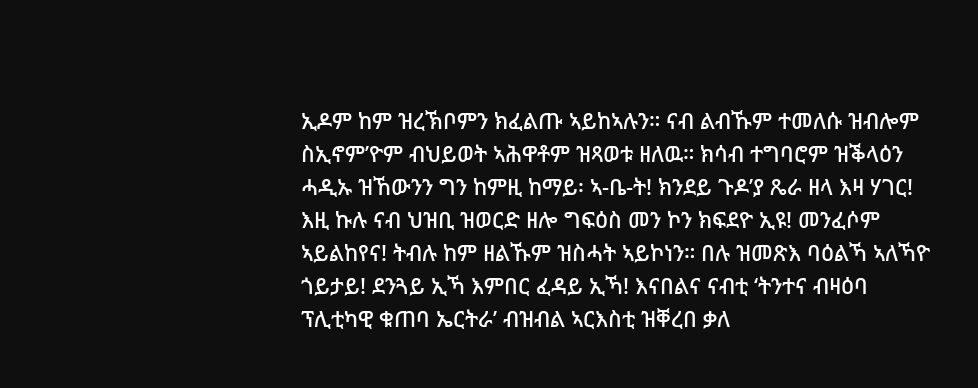ኢዶም ከም ዝረኽቦምን ክፈልጡ ኣይከኣሉን። ናብ ልብኹም ተመለሱ ዝብሎም ስኢኖም’ዮም ብህይወት ኣሕዋቶም ዝጻወቱ ዘለዉ። ክሳብ ተግባሮም ዝቕላዕን ሓዲኡ ዝኸውንን ግን ከምዚ ከማይ፡ ኣ-ቤ-ት! ክንደይ ጉዶ’ያ ጼራ ዘላ እዛ ሃገር!  እዚ ኩሉ ናብ ህዝቢ ዝወርድ ዘሎ ግፍዕስ መን ኮን ክፍደዮ ኢዩ! መንፈሶም ኣይልከየና! ትብሉ ከም ዘልኹም ዝስሓት ኣይኮነን። በሉ ዝመጽእ ባዕልኻ ኣለኻዮ ጎይታይ! ደንጓይ ኢኻ እምበር ፈዳይ ኢኻ! እናበልና ናብቲ ‘ትንተና ብዛዕባ ፕሊቲካዊ ቁጠባ ኤርትራ’ ብዝብል ኣርእስቲ ዝቐረበ ቃለ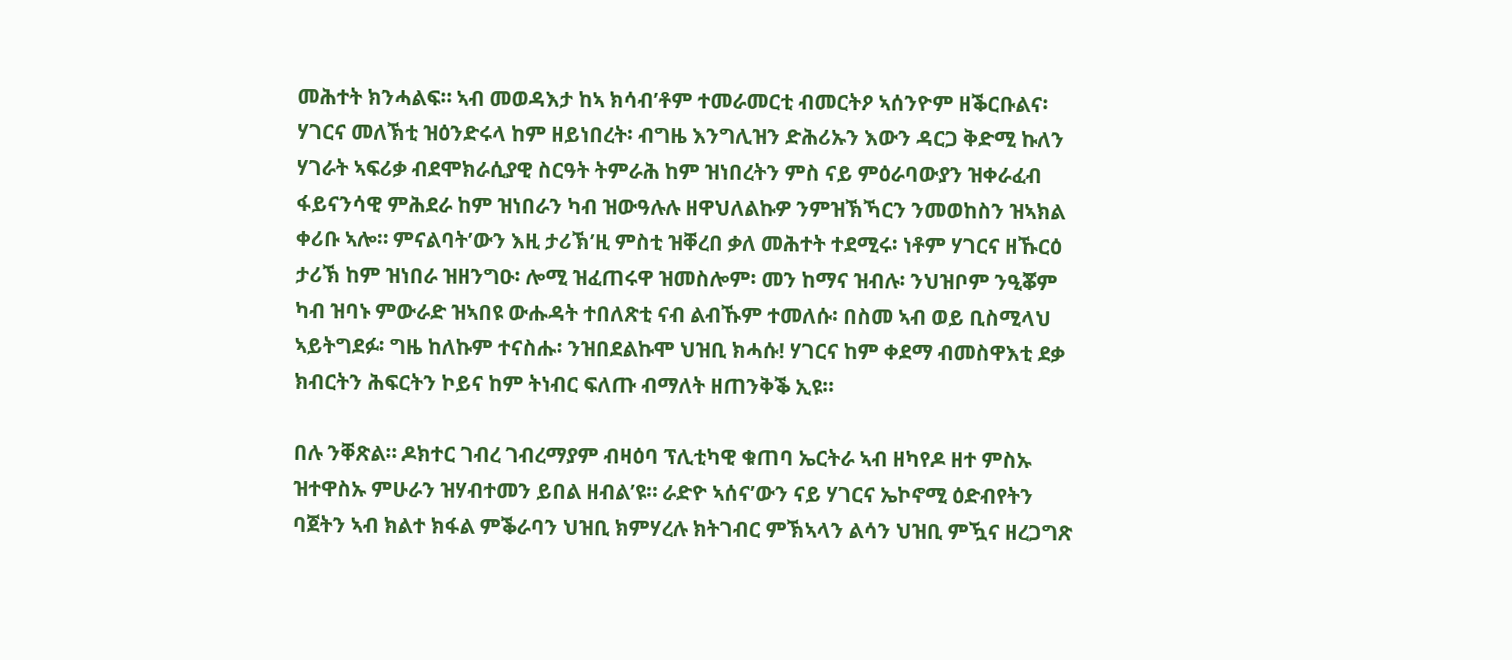መሕተት ክንሓልፍ። ኣብ መወዳእታ ከኣ ክሳብ’ቶም ተመራመርቲ ብመርትዖ ኣሰንዮም ዘቕርቡልና፡ ሃገርና መለኽቲ ዝዕንድሩላ ከም ዘይነበረት፡ ብግዜ እንግሊዝን ድሕሪኡን እውን ዳርጋ ቅድሚ ኩለን ሃገራት ኣፍሪቃ ብደሞክራሲያዊ ስርዓት ትምራሕ ከም ዝነበረትን ምስ ናይ ምዕራባውያን ዝቀራፈብ ፋይናንሳዊ ምሕደራ ከም ዝነበራን ካብ ዝውዓሉሉ ዘዋህለልኩዎ ንምዝኽኻርን ንመወከስን ዝኣክል ቀሪቡ ኣሎ። ምናልባት’ውን እዚ ታሪኽ’ዚ ምስቲ ዝቐረበ ቃለ መሕተት ተደሚሩ፡ ነቶም ሃገርና ዘኹርዕ ታሪኽ ከም ዝነበራ ዝዘንግዑ፡ ሎሚ ዝፈጠሩዋ ዝመስሎም፡ መን ከማና ዝብሉ፡ ንህዝቦም ንዒቖም ካብ ዝባኑ ምውራድ ዝኣበዩ ውሑዳት ተበለጽቲ ናብ ልብኹም ተመለሱ፡ በስመ ኣብ ወይ ቢስሚላህ ኣይትግደፉ፡ ግዜ ከለኩም ተናስሑ፡ ንዝበደልኩሞ ህዝቢ ክሓሱ! ሃገርና ከም ቀደማ ብመስዋእቲ ደቃ ክብርትን ሕፍርትን ኮይና ከም ትነብር ፍለጡ ብማለት ዘጠንቅቕ ኢዩ።

በሉ ንቐጽል። ዶክተር ገብረ ገብረማያም ብዛዕባ ፕሊቲካዊ ቁጠባ ኤርትራ ኣብ ዘካየዶ ዘተ ምስኡ ዝተዋስኡ ምሁራን ዝሃብተመን ይበል ዘብል’ዩ። ራድዮ ኣሰና’ውን ናይ ሃገርና ኤኮኖሚ ዕድብየትን ባጀትን ኣብ ክልተ ክፋል ምቕራባን ህዝቢ ክምሃረሉ ክትገብር ምኽኣላን ልሳን ህዝቢ ምዃና ዘረጋግጽ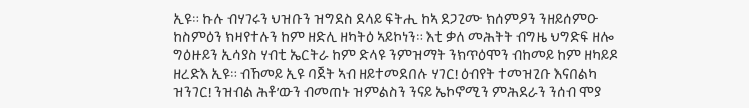ኢዩ። ኩሉ ብሃገሩን ህዝቡን ዝግደስ ደላይ ፍትሒ ከኣ ደጋጊሙ ክሰምዖን ንዘይሰምዑ ከስምዕን ክዛየተሉን ከም ዘድሊ ዘካትዕ ኣይኮነን። እቲ ቃለ መሕትት ብግዜ ህግድፍ ዘሎ ግዕዙይን ኢሳያስ ሃብቲ ኤርትራ ከም ድላዩ ንምዝማት ንክጥዕሞን ብከመይ ከም ዘካይዶ ዘረድእ ኢዩ። ብኸመይ ኢዩ ባጀት ኣብ ዘይተመደበሉ ሃገር! ዕብየት ተመዝጊቡ እናበልካ ዝንገር! ንዝብል ሕቶ’ውን ብመጠኑ ዝምልስን ንናይ ኤኮኖሚን ምሕደራን ንሰብ ሞያ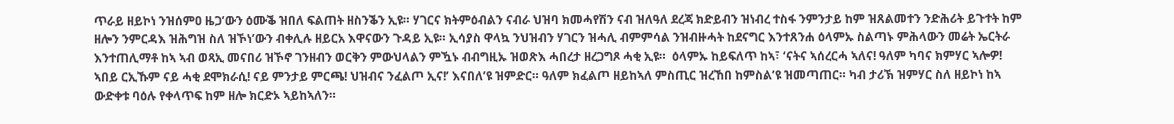ጥራይ ዘይኮነ ንዝሰምዐ ዜጋ’ውን ዕሙቕ ዝበለ ፍልጠት ዘስንቕን ኢዩ። ሃገርና ክትምዕብልን ናብራ ህዝባ ክመሓየሽን ናብ ዝለዓለ ደረጃ ክድይብን ዝነብረ ተስፋ ንምንታይ ከም ዝጸልመተን ንድሕሪት ይጉተት ከም ዘሎን ንምርዳእ ዝሕግዝ ስለ ዝኾነ’ውን ብቀሊሉ ዘይርአ እዋናውን ጉዳይ ኢዩ። ኢሳያስ ዋላኳ ንህዝብን ሃገርን ዝሓሊ ብምምሳል ንዝብዙሓት ከደናግር እንተጸንሐ ዕላምኡ ስልጣኑ ምሕላውን መሬት ኤርትራ እንተጠሊማቶ ከኣ ኣብ ወጻኢ መናበሪ ዝኾኖ ገንዘብን ወርቅን ምውህላልን ምዃኑ ብብግዚኡ ዝወጽእ ሓበረታ ዘረጋግጾ ሓቂ ኢዩ።  ዕላምኡ ከይፍለጥ ከኣ፣ ‘ናትና ኣሰረርሓ ኣለና! ዓለም ካባና ክምሃር ኣሎዎ! ኣበይ ርኢኹም ናይ ሓቂ ደሞክራሲ! ናይ ምንታይ ምርጫ! ህዝብና ንፈልጦ ኢና!’ እናበለ’ዩ ዝምድር። ዓለም ክፈልጦ ዘይከኣለ ምስጢር ዝረኸበ ከምስል’ዩ ዝመጣጠር። ካብ ታሪኽ ዝምሃር ስለ ዘይኮነ ከኣ ውድቀቱ ባዕሉ የቀላጥፍ ከም ዘሎ ክርድኦ ኣይከኣለን።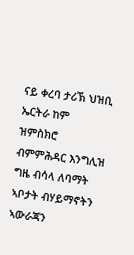ናይ ቀረባ ታሪኽ ህዝቢ ኤርትራ ከም ዝምስክሮ ብምምሕዳር እንግሊዝ ግዜ ብሳላ ለባማት ኣቦታት ብሃይማኖትን ኣውራጃን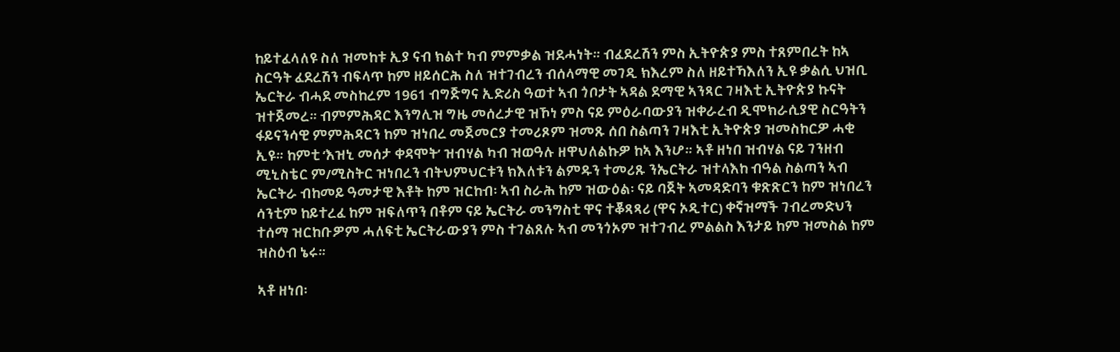ከይተፈላለዩ ስለ ዝመከቱ ኢያ ናብ ክልተ ካብ ምምቃል ዝደሓነት። ብፈደረሽን ምስ ኢትዮጵያ ምስ ተጸምበረት ከኣ ስርዓት ፈደረሽን ብፍላጥ ከም ዘይሰርሕ ስለ ዝተገብረን ብሰላማዊ መገዲ ክእረም ስለ ዘይተኻእለን ኢዩ ቃልሲ ህዝቢ ኤርትራ ብሓደ መስከረም 1961 ብግጅግና ኢድሪስ ዓወተ ኣብ ጎቦታት ኣዳል ደማዊ ኣንጻር ገዛእቲ ኢትዮጵያ ኩናት ዝተጀመረ። ብምምሕዳር እንግሊዝ ግዜ መሰረታዊ ዝኾነ ምስ ናይ ምዕራባውያን ዝቀራረብ ዲሞክራሲያዊ ስርዓትን ፋይናንሳዊ ምምሕዳርን ከም ዝነበረ መጀመርያ ተመሪጾም ዝመጹ ሰበ ስልጣን ገዛእቲ ኢትዮጵያ ዝመስከርዎ ሓቂ ኢዩ። ከምቲ ‘እዝኒ መሰታ ቀዳሞት’ ዝብሃል ካብ ዝወዓሉ ዘዋህለልኩዎ ከኣ እንሆ። ኣቶ ዘነበ ዝብሃል ናይ ገንዘብ ሚኒስቴር ም/ሚስትር ዝነበረን ብትህምህርቱን ክእለቱን ልምዱን ተመሪጹ ንኤርትራ ዝተላእከ ብዓል ስልጣን ኣብ ኤርትራ ብከመይ ዓመታዊ እቶት ከም ዝርከብ፡ ኣብ ስራሕ ከም ዝውዕል፡ ናይ ባጀት ኣመዳድባን ቁጽጽርን ከም ዝነበረን ሳንቲም ከይተረፈ ከም ዝፍለጥን በቶም ናይ ኤርትራ መንግስቲ ዋና ተቖጻጻሪ (ዋና ኦዲተር) ቀኛዝማች ገብረመድህን ተሰማ ዝርከቡዎም ሓለፍቲ ኤርትራውያን ምስ ተገልጸሉ ኣብ መንጎኦም ዝተገብረ ምልልስ እንታይ ከም ዝመስል ከም ዝስዕብ ኔሩ።

ኣቶ ዘነበ፡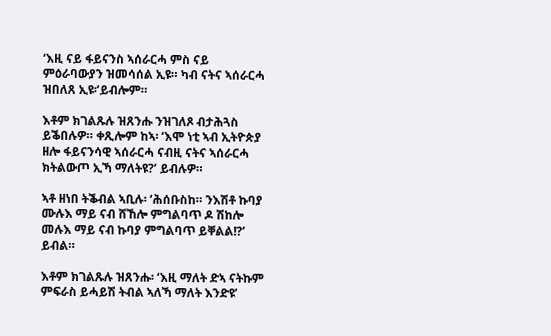‘እዚ ናይ ፋይናንስ ኣሰራርሓ ምስ ናይ ምዕራባውያን ዝመሳሰል ኢዩ። ካብ ናትና ኣሰራርሓ ዝበለጸ ኢዩ፡’ይብሎም።

እቶም ክገልጹሉ ዝጸንሑ ንዝገለጾ ብታሕጓስ ይቕበሉዎ። ቀጺሎም ከኣ፡ ‘እሞ ነቲ ኣብ ኢትዮጵያ ዘሎ ፋይናንሳዊ ኣሰራርሓ ናብዚ ናትና ኣሰራርሓ ክትልውጦ ኢኻ ማለትዩ?’ ይብሉዎ።

ኣቶ ዘነበ ትቕብል ኣቢሉ፡ ‘ሕሰቡስከ። ንእሽቶ ኩባያ ሙሉእ ማይ ናብ ሸኸሎ ምግልባጥ ዶ ሽከሎ መሉእ ማይ ናብ ኩባያ ምግልባጥ ይቐልል!?’ ይብል።

እቶም ክገልጹሉ ዝጸንሑ፡ ‘እዚ ማለት ድኣ ናትኩም ምፍራስ ይሓይሽ ትብል ኣለኻ ማለት እንድዩ’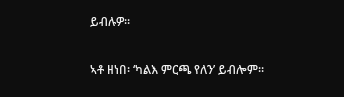ይብሉዎ።

ኣቶ ዘነበ፡ ‘ካልእ ምርጫ የለን’ ይብሎም።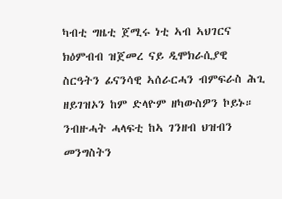ካብቲ ግዜቲ ጀሚሩ ነቲ ኣብ ኣህገርና ክዕምብብ ዝጀመረ ናይ ዲሞክራሲያዊ ስርዓትን ፊናንሳዊ ኣሰራርሓን ብምፍራስ ሕጊ ዘይገዝኦን ከም ድላዮም ዘካውስዎን ኮይኑ። ንብዙሓት ሓላፍቲ ከኣ ገንዘብ ህዝብን መንግስትን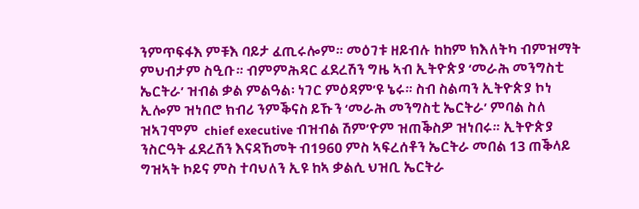ንምጥፍፋእ ምቹእ ባይታ ፈጢሩሎም። መዕገቱ ዘይብሉ ከከም ክእለትካ ብምዝማት ምህብታም ስዒቡ። ብምምሕዳር ፈደረሽን ግዜ ኣብ ኢትዮጵያ ‘መራሕ መንግስቲ ኤርትራ’ ዝብል ቃል ምልዓል፡ ነገር ምዕዳም’ዩ ኔሩ። ስብ ስልጣን ኢትዮጵያ ኮነ ኢሎም ዝነበሮ ክብሪ ንምቕናስ ይኹን ‘መራሕ መንግስቲ ኤርትራ’ ምባል ስለ ዝኣገሞም  chief executive ብዝብል ሽም’ዮም ዝጠቕስዎ ዝነበሩ። ኢትዮጵያ ንስርዓት ፈደረሽን እናዳኸመት ብ1960 ምስ ኣፍረሰቶን ኤርትራ መበል 13 ጠቕላይ ግዝኣት ኮይና ምስ ተባህለን ኢዩ ከኣ ቃልሲ ህዝቢ ኤርትራ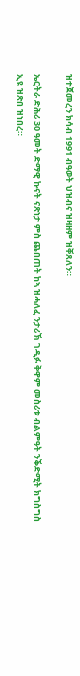ዝተጀመረን ክሳብ 1991 ብዓወት ህዝብና ዝዛዘም ዝቐጸለን።

ኤርትራ ድሕሪ 30 ዓመት ድማዊ ኩናት ናጽነታ ምስ ጨበጠት ከኣ ዝሓለፈ ንታሪኽ ገዲፉ ቅዋም መስሪቱ ብልምዓት ንቕድሚት ክግስግስ ኢዩ ዝጽበ ዝነበረ።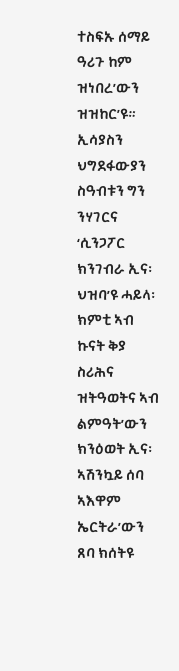ተስፍኡ ሰማይ ዓሪጉ ከም ዝነበረ’ውን ዝዝከር’ዩ። ኢሳያስን  ህግደፋውያን ስዓብቱን ግን ንሃገርና ‘ሲንጋፖር ክንገብራ ኢና፡ ህዝባ’ዩ ሓይላ፡ ክምቲ ኣብ ኩናት ቅያ ስሪሕና ዝትዓወትና ኣብ ልምዓት’ውን  ክንዕወት ኢና፡ ኣሽንኳይ ሰባ ኣእዋም ኤርትራ’ውን ጸባ ክሰትዩ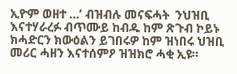ኢዮም ወዘተ …’ ብዝብሉ መናፍሓት  ንህዝቢ እናተሃራረፉ ብጥሙይ ከብዱ ከም ጽጉብ ኮይኑ ክሓድርን ክውዕልን ይገበሩዎ ከም ዝነበሩ ህዝቢ መሪር ሓዘን እናተሰምዖ ዝዝክሮ ሓቂ ኢዩ።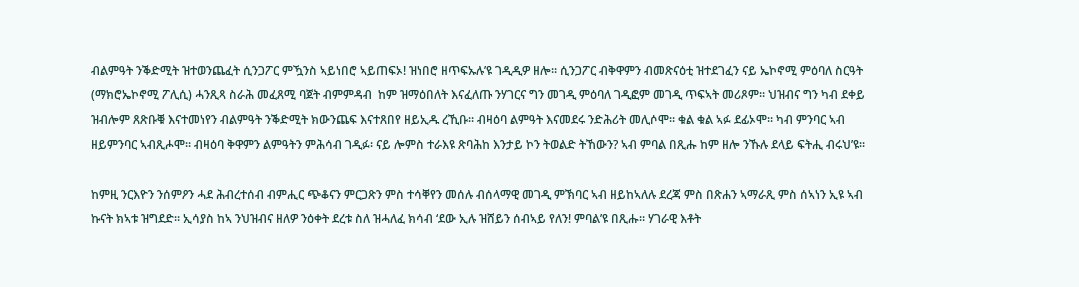ብልምዓት ንቕድሚት ዝተወንጨፈት ሲንጋፖር ምዃንስ ኣይነበሮ ኣይጠፍኦ! ዝነበሮ ዘጥፍኡሉ’ዩ ገዲዲዎ ዘሎ። ሲንጋፖር ብቅዋምን ብመጽናዕቲ ዝተደገፈን ናይ ኤኮኖሚ ምዕባለ ስርዓት (ማክሮኤኮኖሚ ፖሊሲ) ሓንጺጻ ስራሕ መፈጸሚ ባጀት ብምምዳብ  ከም ዝማዕበለት እናፈለጡ ንሃገርና ግን መገዲ ምዕባለ ገዲፎም መገዲ ጥፍኣት መሪጾም። ህዝብና ግን ካብ ደቀይ ዝብሎም ጸጽቡቑ እናተመነየን ብልምዓት ንቕድሚት ክውንጨፍ እናተጸበየ ዘይኢዱ ረኺቡ። ብዛዕባ ልምዓት እናመደሩ ንድሕሪት መሊሶሞ። ቁል ቁል ኣፉ ደፊኦሞ። ካብ ምንባር ኣብ ዘይምንባር ኣብጺሖሞ። ብዛዕባ ቅዋምን ልምዓትን ምሕሳብ ገዲፉ፡ ናይ ሎምስ ተራእዩ ጽባሕከ እንታይ ኮን ትወልድ ትኸውን? ኣብ ምባል በጺሑ ከም ዘሎ ንኹሉ ደላይ ፍትሒ ብሩህ’ዩ።

ከምዚ ንርእዮን ንሰምዖን ሓደ ሕብረተሰብ ብምሒር ጭቆናን ምርጋጽን ምስ ተሳቐየን መሰሉ ብሰላማዊ መገዲ ምኽባር ኣብ ዘይከኣለሉ ደረጃ ምስ በጽሐን ኣማራጺ ምስ ሰኣነን ኢዩ ኣብ ኩናት ክኣቱ ዝግደድ። ኢሳያስ ከኣ ንህዝብና ዘለዎ ንዕቀት ደረቱ ስለ ዝሓለፈ ክሳብ ‘ደው ኢሉ ዝሸይን ሰብኣይ የለን! ምባል’ዩ በጺሑ። ሃገራዊ እቶት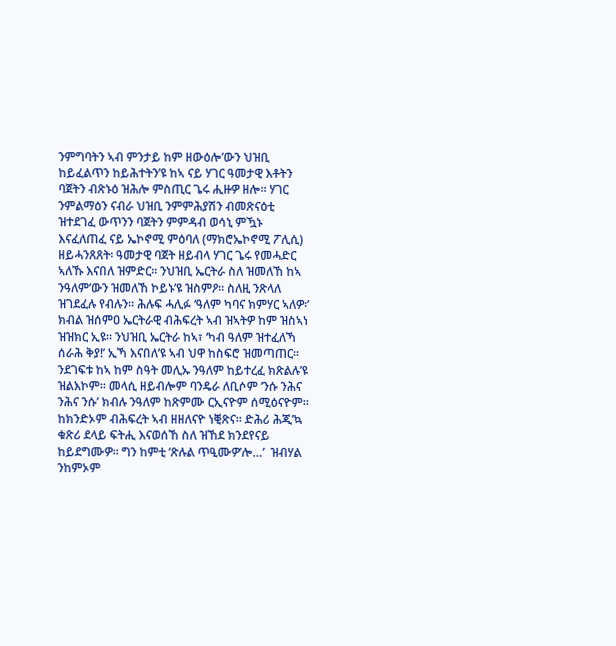ንምግባትን ኣብ ምንታይ ከም ዘውዕሎ’ውን ህዝቢ ከይፈልጥን ከይሕተትን’ዩ ከኣ ናይ ሃገር ዓመታዊ እቶትን ባጀትን ብጽኑዕ ዝሕሎ ምስጢር ጌሩ ሒዙዎ ዘሎ። ሃገር ንምልማዕን ናብራ ህዝቢ ንምምሕያሽን ብመጽናዕቲ ዝተደገፈ ውጥንን ባጀትን ምምዳብ ወሳኒ ምዃኑ እናፈለጠፈ ናይ ኤኮኖሚ ምዕባለ (ማክሮኤኮኖሚ ፖሊሲ) ዘይሓንጸጸት፡ ዓመታዊ ባጀት ዘይብላ ሃገር ጌሩ የመሓድር ኣለኹ እናበለ ዝምድር። ንህዝቢ ኤርትራ ስለ ዝመለኸ ከኣ ንዓለም’ውን ዝመለኸ ኮይኑ’ዩ ዝስምዖ። ስለዚ ንጽላለ ዝገደፈሉ የብሉን። ሕሉፍ ሓሊፉ ‘ዓለም ካባና ክምሃር ኣለዎ፡’ ክብል ዝሰምዐ ኤርትራዊ ብሕፍረት ኣብ ዝኣትዎ ከም ዝስኣነ ዝዝክር ኢዩ። ንህዝቢ ኤርትራ ከኣ፣ ‘ካብ ዓለም ዝተፈለኻ ሰራሕ ቅያ!’ ኢኻ እናበለ’ዩ ኣብ ህዋ ከስፍሮ ዝመጣጠር። ንደገፍቱ ከኣ ከም ስዓት መሊኡ ንዓለም ከይተረፈ ክጽልሉ’ዩ ዝልእኮም። መላሲ ዘይብሎም ባንዴራ ለቢሶም ‘ንሱ ንሕና ንሕና ንሱ’ ክብሉ ንዓለም ከጽምሙ ርኢናዮም ሰሚዕናዮም። ከክንድኦም ብሕፍረት ኣብ ዘዘለናዮ ነቒጽና። ድሕሪ ሕጂ’ኳ ቁጽሪ ደላይ ፍትሒ እናወሰኸ ስለ ዝኸደ ክንደየናይ ከይደግሙዎ። ግን ከምቲ ‘ጽሉል ጥዒሙዎ’ሎ…’  ዝብሃል ንከምኦም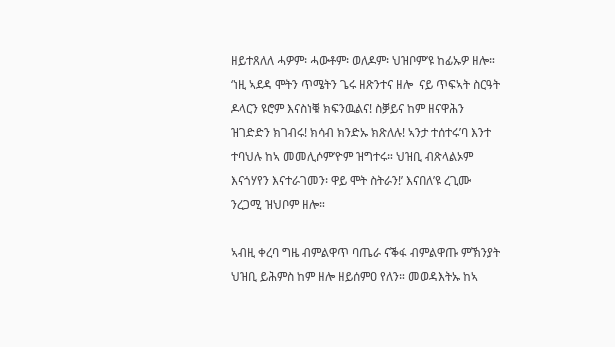ዘይተጸለለ ሓዎም፡ ሓውቶም፡ ወለዶም፡ ህዝቦም’ዩ ከፊኡዎ ዘሎ። ‘ነዚ ኣደዳ ሞትን ጥሜትን ጌሩ ዘጽንተና ዘሎ  ናይ ጥፍኣት ስርዓት ዶላርን ዩሮም እናስነቑ ክፍንዉልና! ስቓይና ከም ዘናዋሕን ዝገድድን ክገብሩ! ክሳብ ክንድኡ ክጽለሉ! ኣንታ ተሰተሩ’ባ እንተ ተባህሉ ከኣ መመሊሶም’ዮም ዝግተሩ። ህዝቢ ብጽላልኦም እናጎሃየን እናተራገመን፡ ዋይ ሞት ስትራን!’ እናበለ’ዩ ረጊሙ ንረጋሚ ዝህቦም ዘሎ።

ኣብዚ ቀረባ ግዜ ብምልዋጥ ባጤራ ናቕፋ ብምልዋጡ ምኽንያት ህዝቢ ይሕምስ ከም ዘሎ ዘይሰምዐ የለን። መወዳእትኡ ከኣ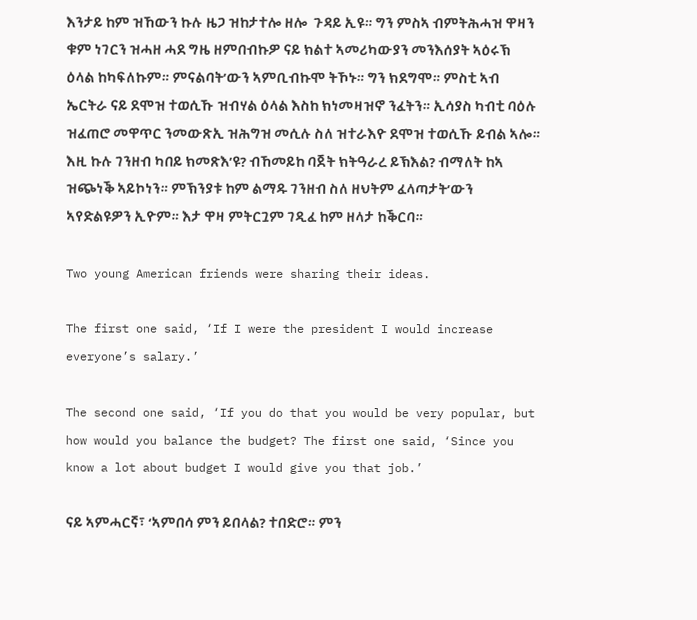እንታይ ከም ዝኸውን ኩሉ ዜጋ ዝከታተሎ ዘሎ  ጉዳይ ኢዩ። ግን ምስኣ ብምትሕሓዝ ዋዛን ቁም ነገርን ዝሓዘ ሓደ ግዜ ዘምበብኩዎ ናይ ክልተ ኣመሪካውያን መንእሰያት ኣዕሩኽ ዕላል ከካፍለኩም። ምናልባት’ውን ኣምቢብኩሞ ትኾኑ። ግን ክደግሞ። ምስቲ ኣብ ኤርትራ ናይ ደሞዝ ተወሲኹ ዝብሃል ዕላል እስከ ክነመዛዝኖ ንፈትን። ኢሳያስ ካብቲ ባዕሉ ዝፈጠሮ መዋጥር ንመውጽኢ ዝሕግዝ መሲሉ ስለ ዝተራእዮ ደሞዝ ተወሲኹ ይብል ኣሎ። እዚ ኩሉ ገንዘብ ካበይ ክመጽእ’ዩ? ብኸመይከ ባጀት ክትዓራረ ይኽእል? ብማለት ከኣ ዝጭነቕ ኣይኮነን። ምኽንያቱ ከም ልማዱ ገንዘብ ስለ ዘህትም ፈላጣታት’ውን ኣየድልዩዎን ኢዮም። እታ ዋዛ ምትርጓም ገዲፈ ከም ዘላታ ከቕርባ።

Two young American friends were sharing their ideas.

The first one said, ‘If I were the president I would increase everyone’s salary.’

The second one said, ‘If you do that you would be very popular, but how would you balance the budget? The first one said, ‘Since you know a lot about budget I would give you that job.’

ናይ ኣምሓርኛ፣ ‘ኣምበሳ ምን ይበላል? ተበድሮ። ምን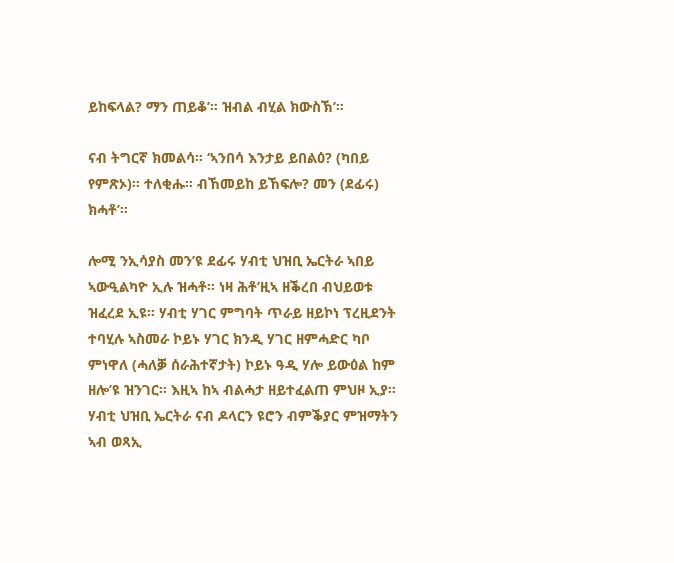ይከፍላል? ማን ጠይቆ’። ዝብል ብሂል ክውስኽ’።

ናብ ትግርኛ ክመልሳ። ‘ኣንበሳ እንታይ ይበልዕ? (ካበይ የምጽኦ)። ተለቂሑ። ብኸመይከ ይኸፍሎ? መን (ደፊሩ) ክሓቶ’።

ሎሚ ንኢሳያስ መን’ዩ ደፊሩ ሃብቲ ህዝቢ ኤርትራ ኣበይ ኣውዒልካዮ ኢሉ ዝሓቶ። ነዛ ሕቶ’ዚኣ ዘቕረበ ብህይወቱ ዝፈረደ ኢዩ። ሃብቲ ሃገር ምግባት ጥራይ ዘይኮነ ፕረዚደንት ተባሂሉ ኣስመራ ኮይኑ ሃገር ክንዲ ሃገር ዘምሓድር ካቦ ምነዋለ (ሓለቓ ሰራሕተኛታት) ኮይኑ ዓዲ ሃሎ ይውዕል ከም ዘሎ’ዩ ዝንገር። እዚኣ ከኣ ብልሓታ ዘይተፈልጠ ምህዞ ኢያ። ሃብቲ ህዝቢ ኤርትራ ናብ ዶላርን ዩሮን ብምቕያር ምዝማትን ኣብ ወጻኢ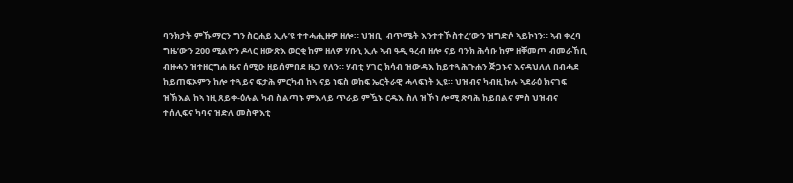ባንክታት ምኹማርን ግን ስርሐይ ኢሉ’ዩ ተተሓሒዙዎ ዘሎ። ህዝቢ  ብጥሜት እንተተኾስተረ’ውን ዝግድሶ ኣይኮነን። ኣብ ቀረባ ግዜ’ውን 200 ሚልዮን ዶላር ዘውጽእ ወርቂ ከም ዘለዎ ሃቡኒ ኢሉ ኣብ ዓዲ ዓረብ ዘሎ ናይ ባንክ ሕሳቡ ከም ዘቐመጦ ብመራኸቢ ብዙሓን ዝተዘርግሐ ዜና ሰሚዑ ዘይሰምበደ ዜጋ የለን። ሃብቲ ሃገር ክሳብ ዝውዳእ ከይተጓሕጉሐን ጅጋኑና እናዳህለለ በብሓደ ከይጠፍኦምን ከሎ ተጓይና ፍታሕ ምርካብ ከኣ ናይ ነፍስ ወከፍ ኤርትራዊ ሓላፍነት ኢዩ። ህዝብና ካብዚ ኩሉ ኣደራዕ ክናገፍ ዝኽእል ከኣ ነዚ ጸይቀ-ዕሉል ካብ ስልጣኑ ምእላይ ጥራይ ምዃኑ ርዱእ ስለ ዝኾነ ሎሚ ጽባሕ ከይበልና ምስ ህዝብና ተሰሊፍና ካባና ዝድለ መስዋእቲ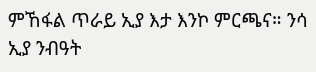ምኸፋል ጥራይ ኢያ እታ እንኮ ምርጫና። ንሳ ኢያ ንብዓት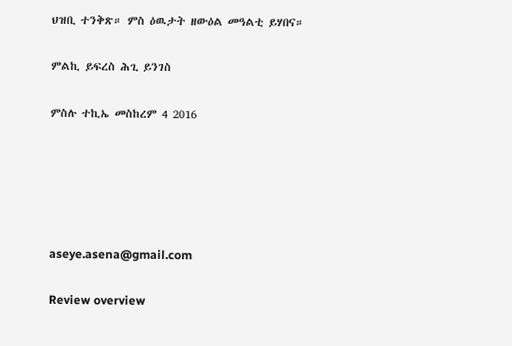ህዝቢ ተንቅጽ። ምስ ዕዉታት ዘውዕል መዓልቲ ይሃበና።

ምልኪ ይፍረስ ሕጊ ይንገስ

ምስሉ ተኪኤ መስከረም 4 2016





aseye.asena@gmail.com

Review overview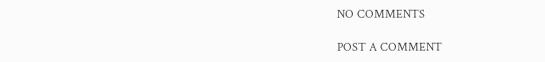NO COMMENTS

POST A COMMENT